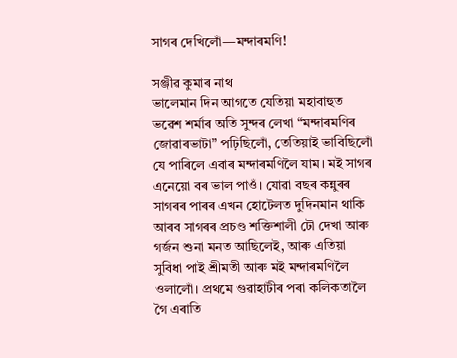সাগৰ দেখিলোঁ—মন্দাৰমণি!

সঞ্জীৱ কুমাৰ নাথ
ভালেমান দিন আগতে যেতিয়া মহাবাহুত ভৱেশ শর্মাৰ অতি সুন্দৰ লেখা “মন্দাৰমণিৰ জোৱাৰভাটা” পঢ়িছিলোঁ, তেতিয়াই ভাবিছিলোঁ যে পাৰিলে এবাৰ মন্দাৰমণিলৈ যাম। মই সাগৰ এনেয়ো বৰ ভাল পাওঁ। যোৱা বছৰ কন্নুৰৰ সাগৰৰ পাৰৰ এখন হোটেলত দুদিনমান থাকি আৰব সাগৰৰ প্রচণ্ড শক্তিশালী ঢৌ দেখা আৰু গর্জন শুনা মনত আছিলেই, আৰু এতিয়া সুবিধা পাই শ্রীমতী আৰু মই মন্দাৰমণিলৈ ওলালোঁ। প্রথমে গুৱাহাটীৰ পৰা কলিকতালৈ গৈ এৰাতি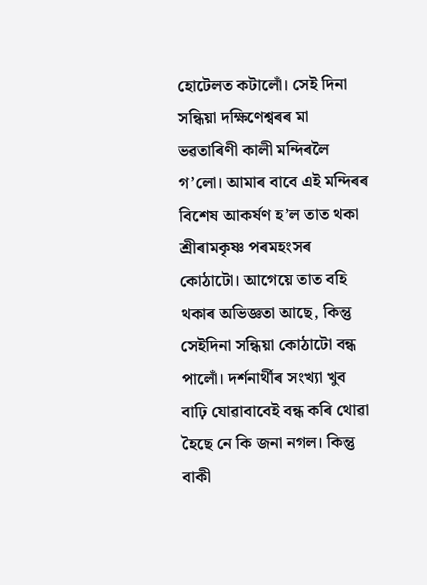হোটেলত কটালোঁ। সেই দিনা সন্ধিয়া দক্ষিণেশ্বৰৰ মা ভৱতাৰিণী কালী মন্দিৰলৈ গ’লো। আমাৰ বাবে এই মন্দিৰৰ বিশেষ আকর্ষণ হ’ল তাত থকা শ্রীৰামকৃষ্ণ পৰমহংসৰ কোঠাটো। আগেয়ে তাত বহি থকাৰ অভিজ্ঞতা আছে, কিন্তু সেইদিনা সন্ধিয়া কোঠাটো বন্ধ পালোঁ। দর্শনার্থীৰ সংখ্যা খুব বাঢ়ি যোৱাবাবেই বন্ধ কৰি থোৱা হৈছে নে কি জনা নগল। কিন্তু বাকী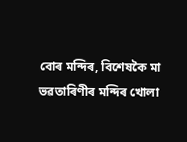বোৰ মন্দিৰ, বিশেষকৈ মা ভৱতাৰিণীৰ মন্দিৰ খোলা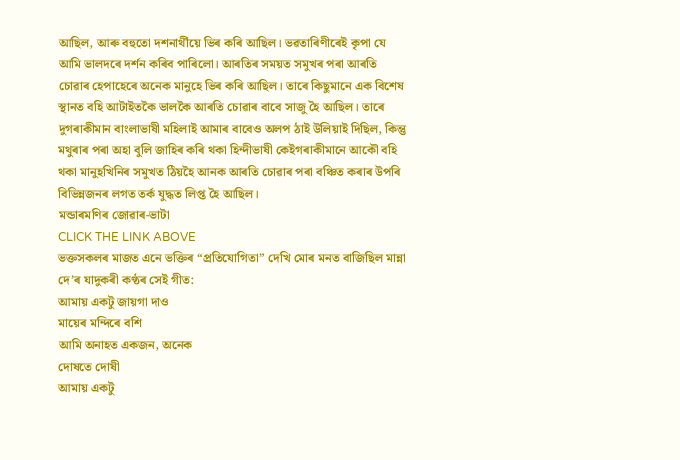আছিল, আৰু বহুতো দশনার্থীয়ে ভিৰ কৰি আছিল। ভৱতাৰিণীৰেই কৃপা যে আমি ভালদৰে দর্শন কৰিব পাৰিলো। আৰতিৰ সময়ত সমুখৰ পৰা আৰতি চোৱাৰ হেপাহেৰে অনেক মানুহে ভিৰ কৰি আছিল। তাৰে কিছুমানে এক বিশেষ স্থানত বহি আটাইতকৈ ভালকৈ আৰতি চোৱাৰ বাবে সাজু হৈ আছিল। তাৰে দুগৰাকীমান বাংলাভাষী মহিলাই আমাৰ বাবেও অলপ ঠাই উলিয়াই দিছিল, কিন্তু মথুৰাৰ পৰা অহা বুলি জাহিৰ কৰি থকা হিন্দীভাষী কেইগৰাকীমানে আকৌ বহি থকা মানুহখিনিৰ সমুখত ঠিয়হৈ আনক আৰতি চোৱাৰ পৰা বঞ্চিত কৰাৰ উপৰি বিভিন্নজনৰ লগত তর্ক যুদ্ধত লিপ্ত হৈ আছিল।
মন্ডাৰমণিৰ জোৱাৰ-ভাটা
CLICK THE LINK ABOVE
ভক্তসকলৰ মাজত এনে ভক্তিৰ “প্রতিযোগিতা” দেখি মোৰ মনত বাজিছিল মান্না দে’ৰ যাদুকৰী কণ্ঠৰ সেই গীত:
আমায় একটু জায়গা দাও
মায়েৰ মন্দিৰে বশি
আমি অনাহত একজন, অনেক
দোষতে দোষী
আমায় একটু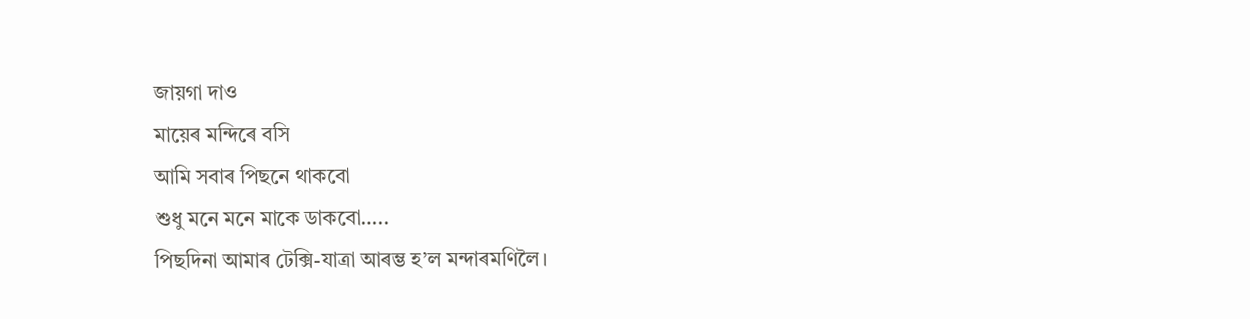জায়গা দাও
মায়েৰ মন্দিৰে বসি
আমি সবাৰ পিছনে থাকবো
শুধু মনে মনে মাকে ডাকবো…..
পিছদিনা আমাৰ টেক্সি-যাত্রা আৰম্ভ হ’ল মন্দাৰমণিলৈ।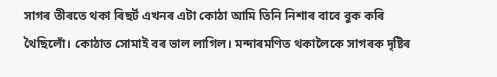সাগৰ তীৰতে থকা ৰিছর্ট এখনৰ এটা কোঠা আমি তিনি নিশাৰ বাবে বুক কৰি থৈছিলোঁ। কোঠাত সোমাই বৰ ভাল লাগিল। মন্দাৰমণিত থকালৈকে সাগৰক দৃষ্টিৰ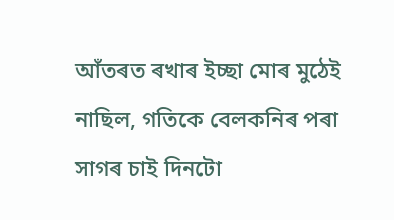আঁতৰত ৰখাৰ ইচ্ছা মোৰ মুঠেই নাছিল, গতিকে বেলকনিৰ পৰা সাগৰ চাই দিনটো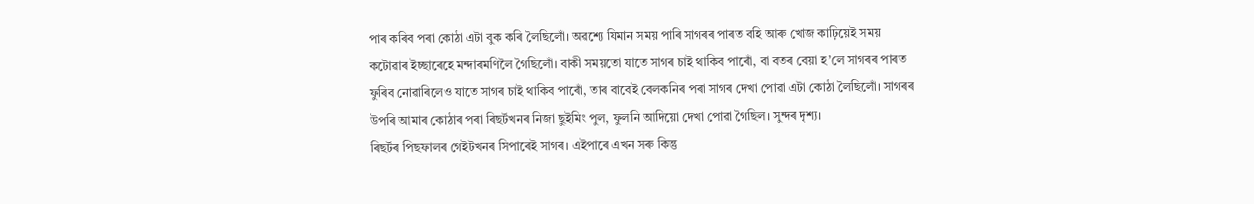পাৰ কৰিব পৰা কোঠা এটা বুক কৰি লৈছিলোঁ। অৱশ্যে যিমান সময় পাৰি সাগৰৰ পাৰত বহি আৰু খোজ কাঢ়িয়েই সময় কটোৱাৰ ইচ্ছাৰেহে মন্দাৰমণিলৈ গৈছিলোঁ। বাকী সময়তো যাতে সাগৰ চাই থাকিব পাৰোঁ, বা বতৰ বেয়া হ’লে সাগৰৰ পাৰত ফুৰিব নোৱাৰিলেও যাতে সাগৰ চাই থাকিব পাৰোঁ, তাৰ বাবেই বেলকনিৰ পৰা সাগৰ দেখা পোৱা এটা কোঠা লৈছিলোঁ। সাগৰৰ উপৰি আমাৰ কোঠাৰ পৰা ৰিছর্টখনৰ নিজা ছুইমিং পুল, ফুলনি আদিয়ো দেখা পোৱা গৈছিল। সুন্দৰ দৃশ্য।
ৰিছর্টৰ পিছফালৰ গেইটখনৰ সিপাৰেই সাগৰ। এইপাৰে এখন সৰু কিন্তু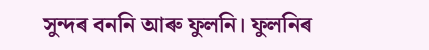সুন্দৰ বননি আৰু ফুলনি। ফুলনিৰ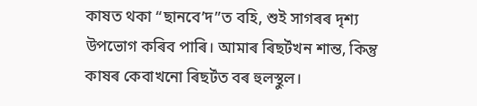কাষত থকা “ছানবে’দ”ত বহি, শুই সাগৰৰ দৃশ্য উপভোগ কৰিব পাৰি। আমাৰ ৰিছর্টখন শান্ত, কিন্তু কাষৰ কেবাখনো ৰিছর্টত বৰ হুলস্থুল।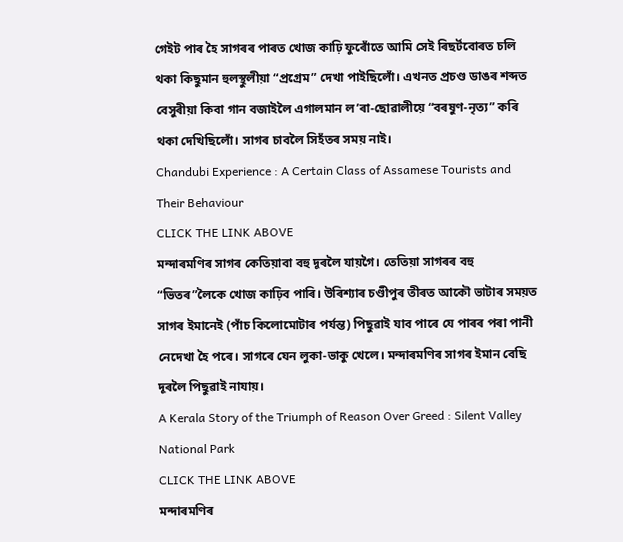গেইট পাৰ হৈ সাগৰৰ পাৰত খোজ কাঢ়ি ফুৰোঁতে আমি সেই ৰিছর্টবোৰত চলি থকা কিছুমান হুলস্থুলীয়া “প্রগ্রেম” দেখা পাইছিলোঁ। এখনত প্রচণ্ড ডাঙৰ শব্দত বেসুৰীয়া কিবা গান বজাইলৈ এগালমান ল’ৰা-ছোৱালীয়ে “বৰষুণ-নৃত্য” কৰি থকা দেখিছিলোঁ। সাগৰ চাবলৈ সিহঁতৰ সময় নাই।
Chandubi Experience : A Certain Class of Assamese Tourists and Their Behaviour
CLICK THE LINK ABOVE
মন্দাৰমণিৰ সাগৰ কেতিয়াবা বহু দূৰলৈ যায়গৈ। তেতিয়া সাগৰৰ বহু “ভিতৰ”লৈকে খোজ কাঢ়িব পাৰি। উৰিশ্যাৰ চণ্ডীপুৰ তীৰত আকৌ ভাটাৰ সময়ত সাগৰ ইমানেই (পাঁচ কিলোমোটাৰ পর্যন্ত) পিছুৱাই যাব পাৰে যে পাৰৰ পৰা পানী নেদেখা হৈ পৰে। সাগৰে যেন লুকা-ভাকু খেলে। মন্দাৰমণিৰ সাগৰ ইমান বেছি দূৰলৈ পিছুৱাই নাযায়।
A Kerala Story of the Triumph of Reason Over Greed : Silent Valley National Park
CLICK THE LINK ABOVE
মন্দাৰমণিৰ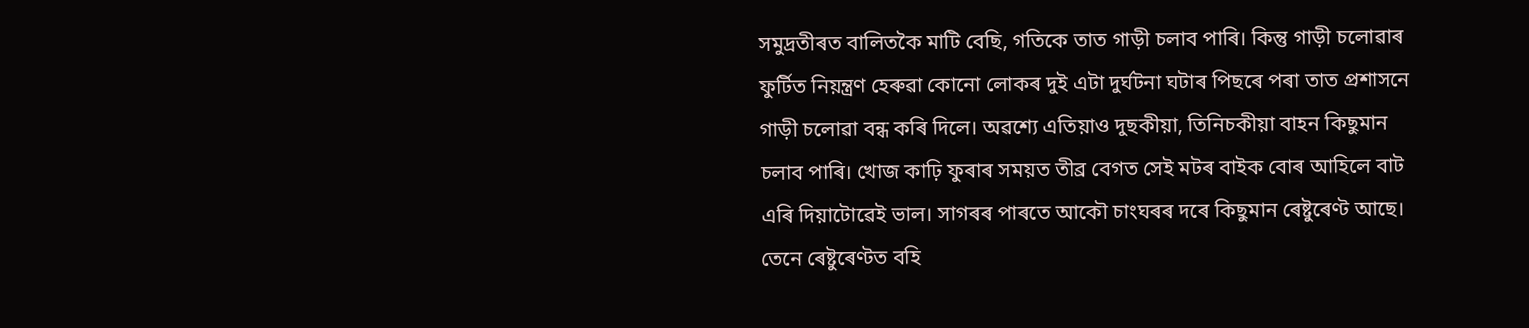সমুদ্রতীৰত বালিতকৈ মাটি বেছি, গতিকে তাত গাড়ী চলাব পাৰি। কিন্তু গাড়ী চলোৱাৰ ফুর্টিত নিয়ন্ত্রণ হেৰুৱা কোনো লোকৰ দুই এটা দুর্ঘটনা ঘটাৰ পিছৰে পৰা তাত প্রশাসনে গাড়ী চলোৱা বন্ধ কৰি দিলে। অৱশ্যে এতিয়াও দুছকীয়া, তিনিচকীয়া বাহন কিছুমান চলাব পাৰি। খোজ কাঢ়ি ফুৰাৰ সময়ত তীব্র বেগত সেই মটৰ বাইক বোৰ আহিলে বাট এৰি দিয়াটোৱেই ভাল। সাগৰৰ পাৰতে আকৌ চাংঘৰৰ দৰে কিছুমান ৰেষ্টুৰেণ্ট আছে। তেনে ৰেষ্টুৰেণ্টত বহি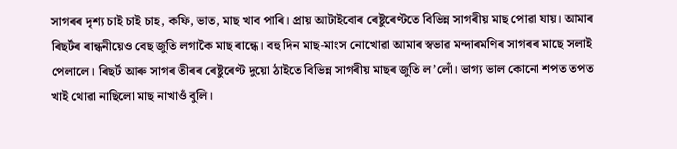সাগৰৰ দৃশ্য চাই চাই চাহ, কফি, ভাত, মাছ খাব পাৰি। প্রায় আটাইবোৰ ৰেষ্টুৰেণ্টতে বিভিন্ন সাগৰীয় মাছ পোৱা যায়। আমাৰ ৰিছর্টৰ ৰান্ধনীয়েও বেছ জুতি লগাকৈ মাছ ৰান্ধে। বহু দিন মাছ-মাংস নোখোৱা আমাৰ স্বভাৱ মন্দাৰমণিৰ সাগৰৰ মাছে সলাই পেলালে। ৰিছর্ট আৰু সাগৰ তীৰৰ ৰেষ্টুৰেণ্ট দুয়ো ঠাইতে বিভিন্ন সাগৰীয় মাছৰ জুতি ল’লোঁ। ভাগ্য ভাল কোনো শপত তপত খাই থোৱা নাছিলো মাছ নাখাওঁ বুলি।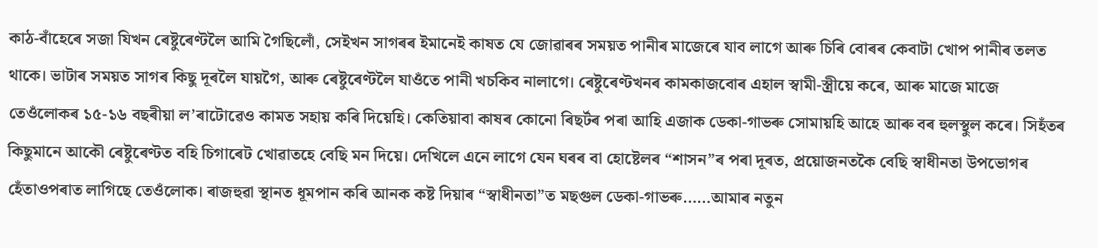কাঠ-বাঁহেৰে সজা যিখন ৰেষ্টুৰেণ্টলৈ আমি গৈছিলোঁ, সেইখন সাগৰৰ ইমানেই কাষত যে জোৱাৰৰ সময়ত পানীৰ মাজেৰে যাব লাগে আৰু চিৰি বোৰৰ কেবাটা খোপ পানীৰ তলত থাকে। ভাটাৰ সময়ত সাগৰ কিছু দূৰলৈ যায়গৈ, আৰু ৰেষ্টুৰেণ্টলৈ যাওঁতে পানী খচকিব নালাগে। ৰেষ্টুৰেণ্টখনৰ কামকাজবোৰ এহাল স্বামী-স্ত্রীয়ে কৰে, আৰু মাজে মাজে তেওঁলোকৰ ১৫-১৬ বছৰীয়া ল’ৰাটোৱেও কামত সহায় কৰি দিয়েহি। কেতিয়াবা কাষৰ কোনো ৰিছর্টৰ পৰা আহি এজাক ডেকা-গাভৰু সোমায়হি আহে আৰু বৰ হুলস্থুল কৰে। সিহঁতৰ কিছুমানে আকৌ ৰেষ্টুৰেণ্টত বহি চিগাৰেট খোৱাতহে বেছি মন দিয়ে। দেখিলে এনে লাগে যেন ঘৰৰ বা হোষ্টেলৰ “শাসন”ৰ পৰা দূৰত, প্রয়োজনতকৈ বেছি স্বাধীনতা উপভোগৰ হেঁতাওপৰাত লাগিছে তেওঁলোক। ৰাজহুৱা স্থানত ধূমপান কৰি আনক কষ্ট দিয়াৰ “স্বাধীনতা”ত মছগুল ডেকা-গাভৰু……আমাৰ নতুন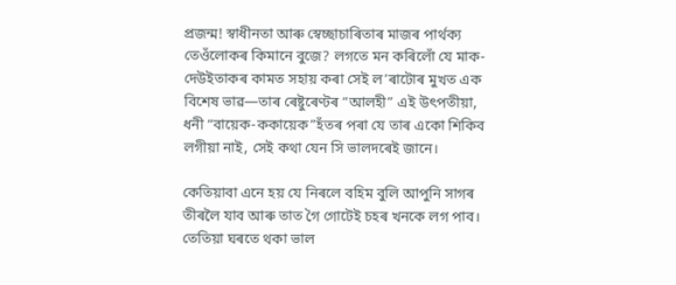প্রজন্ম! স্বাধীনতা আৰু স্বেচ্ছাচাৰিতাৰ মাজৰ পার্থক্য তেওঁলোকৰ কিমানে বুজে? লগতে মন কৰিলোঁ যে মাক-দেউইতাকৰ কামত সহায় কৰা সেই ল’ৰাটোৰ মুখত এক বিশেষ ভাৱ—তাৰ ৰেষ্টুৰেণ্টৰ “আলহী” এই উৎপতীয়া, ধনী “বায়েক-ককায়েক”হঁতৰ পৰা যে তাৰ একো শিকিব লগীয়া নাই, সেই কথা যেন সি ভালদৰেই জানে।

কেতিয়াবা এনে হয় যে নিৰলে বহিম বুলি আপুনি সাগৰ তীৰলৈ যাব আৰু তাত গৈ গোটেই চহৰ খনকে লগ পাব। তেতিয়া ঘৰতে থকা ভাল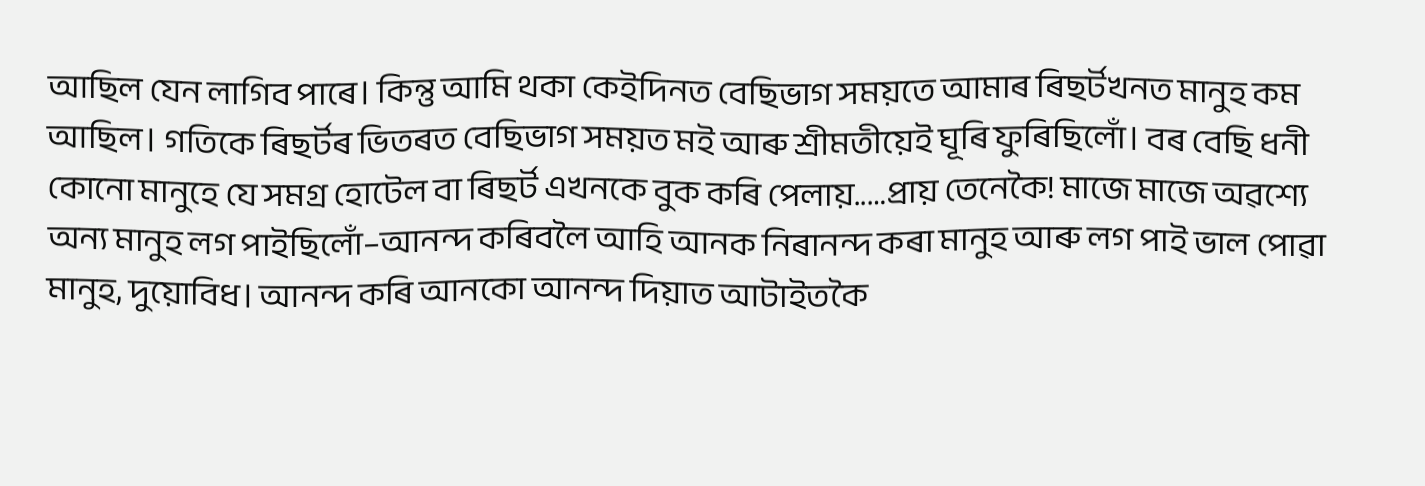আছিল যেন লাগিব পাৰে। কিন্তু আমি থকা কেইদিনত বেছিভাগ সময়তে আমাৰ ৰিছর্টখনত মানুহ কম আছিল। গতিকে ৰিছর্টৰ ভিতৰত বেছিভাগ সময়ত মই আৰু শ্রীমতীয়েই ঘূৰি ফুৰিছিলোঁ। বৰ বেছি ধনী কোনো মানুহে যে সমগ্র হোটেল বা ৰিছর্ট এখনকে বুক কৰি পেলায়..…প্রায় তেনেকৈ! মাজে মাজে অৱশ্যে অন্য মানুহ লগ পাইছিলোঁ–আনন্দ কৰিবলৈ আহি আনক নিৰানন্দ কৰা মানুহ আৰু লগ পাই ভাল পোৱা মানুহ, দুয়োবিধ। আনন্দ কৰি আনকো আনন্দ দিয়াত আটাইতকৈ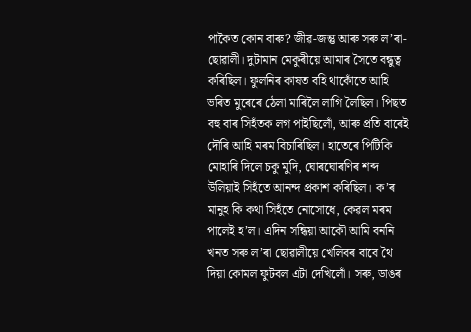পাকৈত কোন বাৰু? জীৱ-জন্তু আৰু সৰু ল’ৰা-ছোৱালী। দুটামান মেকুৰীয়ে আমাৰ সৈতে বন্ধুত্ব কৰিছিল। ফুলনিৰ কাষত বহি থাকোঁতে আহি ভৰিত মুৰেৰে ঠেলা মাৰিলৈ লাগি লৈছিল। পিছত বহু বাৰ সিহঁতক লগ পাইছিলোঁ, আৰু প্রতি বাৰেই দৌৰি আহি মৰম বিচাৰিছিল। হাতেৰে পিটিকি মোহাৰি দিলে চকু মুদি, ঘোৰঘোৰণিৰ শব্দ উলিয়াই সিহঁতে আনন্দ প্রকাশ কৰিছিল। ক’ৰ মানুহ কি কথা সিহঁতে নোসোধে, কেৱল মৰম পালেই হ’ল। এদিন সন্ধিয়া আকৌ আমি বননি খনত সৰু ল’ৰা ছোৱালীয়ে খেলিবৰ বাবে থৈ দিয়া কোমল ফুটবল এটা দেখিলোঁ। সৰু, ডাঙৰ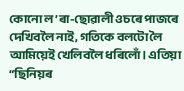কোনো ল’ৰা-ছোৱালী ওচৰে পাজৰে দেখিবলৈ নাই, গতিকে বলটো লৈ আমিয়েই খেলিবলৈ ধৰিলোঁ। এতিয়া “ছিনিয়ৰ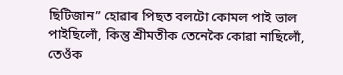ছিটিজান” হোৱাৰ পিছত বলটো কোমল পাই ভাল পাইছিলোঁ, কিন্তু শ্রীমতীক তেনেকৈ কোৱা নাছিলোঁ, তেওঁক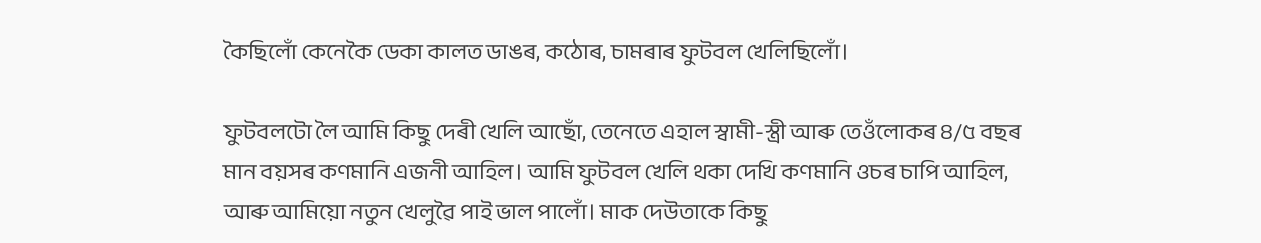কৈছিলোঁ কেনেকৈ ডেকা কালত ডাঙৰ, কঠোৰ, চামৰাৰ ফুটবল খেলিছিলোঁ।

ফুটবলটো লৈ আমি কিছু দেৰী খেলি আছোঁ, তেনেতে এহাল স্বামী-স্ত্রী আৰু তেওঁলোকৰ ৪/৫ বছৰ মান বয়সৰ কণমানি এজনী আহিল। আমি ফুটবল খেলি থকা দেখি কণমানি ওচৰ চাপি আহিল, আৰু আমিয়ো নতুন খেলুৱৈ পাই ভাল পালোঁ। মাক দেউতাকে কিছু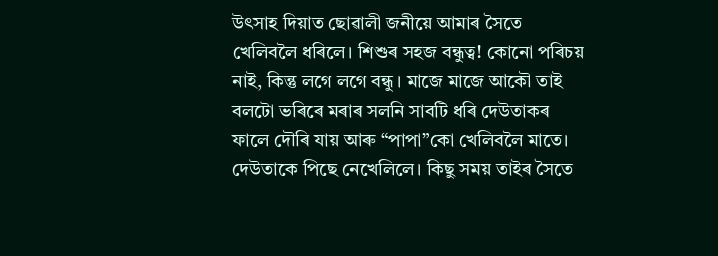উৎসাহ দিয়াত ছোৱালী জনীয়ে আমাৰ সৈতে খেলিবলৈ ধৰিলে। শিশুৰ সহজ বন্ধুত্ব! কোনো পৰিচয় নাই, কিন্তু লগে লগে বন্ধু। মাজে মাজে আকৌ তাই বলটো ভৰিৰে মৰাৰ সলনি সাবটি ধৰি দেউতাকৰ ফালে দৌৰি যায় আৰু “পাপা”কো খেলিবলৈ মাতে। দেউতাকে পিছে নেখেলিলে। কিছু সময় তাইৰ সৈতে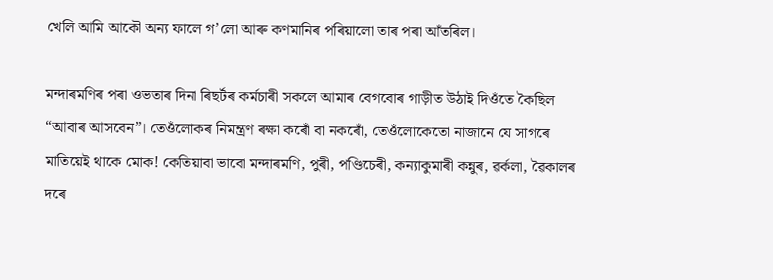খেলি আমি আকৌ অন্য ফালে গ’লো আৰু কণমানিৰ পৰিয়ালো তাৰ পৰা আঁতৰিল।

মন্দাৰমণিৰ পৰা ওভতাৰ দিনা ৰিছর্টৰ কর্মচাৰী সকলে আমাৰ বেগবোৰ গাড়ীত উঠাই দিওঁতে কৈছিল “আবাৰ আসবেন”। তেওঁলোকৰ নিমন্ত্রণ ৰক্ষা কৰোঁ বা নকৰোঁ, তেওঁলোকেতো নাজানে যে সাগৰে মাতিয়েই থাকে মোক! কেতিয়াবা ভাবো মন্দাৰমণি, পুৰী, পণ্ডিচেৰী, কন্যাকুমাৰী কন্নুৰ, ৱর্কলা, ৱৈকালৰ দৰে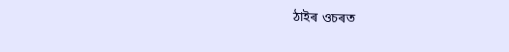ঠাইৰ ওচৰত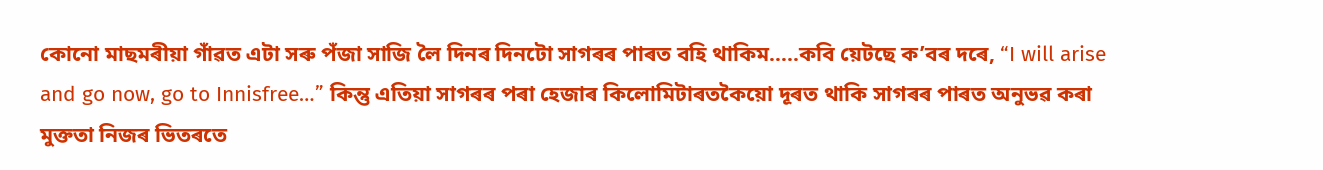কোনো মাছমৰীয়া গাঁৱত এটা সৰু পঁজা সাজি লৈ দিনৰ দিনটো সাগৰৰ পাৰত বহি থাকিম…..কবি য়েটছে ক’বৰ দৰে, “I will arise and go now, go to Innisfree…” কিন্তু এতিয়া সাগৰৰ পৰা হেজাৰ কিলোমিটাৰতকৈয়ো দূৰত থাকি সাগৰৰ পাৰত অনুভৱ কৰা মুক্ততা নিজৰ ভিতৰতে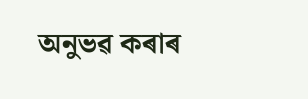অনুভৱ কৰাৰ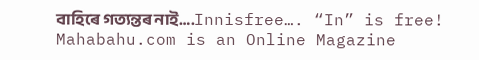বাহিৰে গত্যন্তৰ নাই….Innisfree…. “In” is free!
Mahabahu.com is an Online Magazine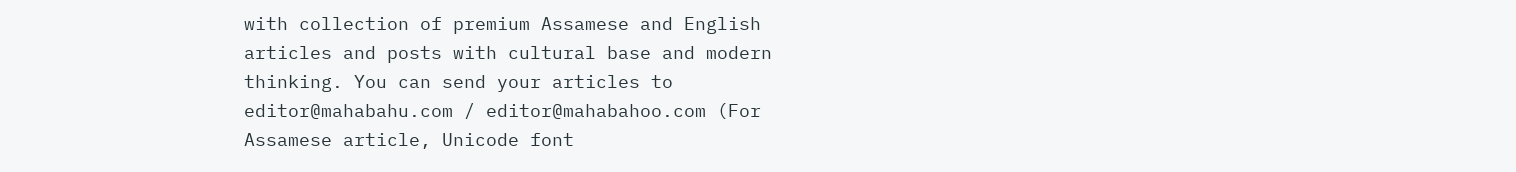with collection of premium Assamese and English articles and posts with cultural base and modern thinking. You can send your articles to editor@mahabahu.com / editor@mahabahoo.com (For Assamese article, Unicode font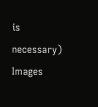is necessary) Images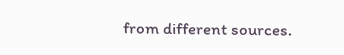from different sources.